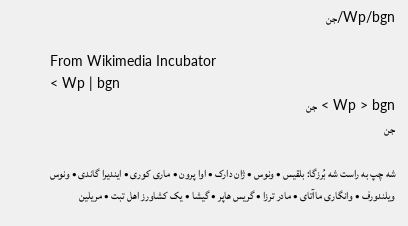Wp/bgn/جن

From Wikimedia Incubator
< Wp | bgn
Wp > bgn > جن
جن

شه چپ به راست شه بُرزگا: بلقیس • ونوس • ژان دارک • اوا پرون • ماری کوری • ایندیرا گاندی • ونوس ویلندورف • وانگاری ماآتای • مادر ترزا • گریس هاپر • گیشا • یک کشاورز اهل تبت • مریلین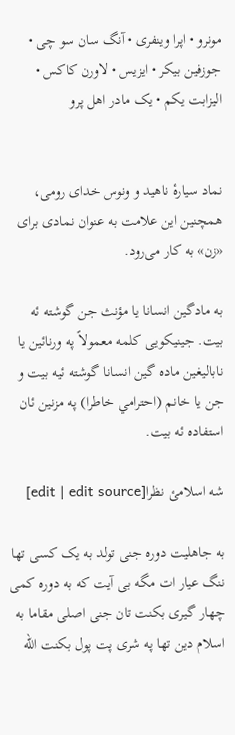مونرو • اپرا وینفری • آنگ سان سو چی • جوزفین بیکر • ایزیس • لاورن کاکس • الیزابت یکم • یک مادر اهل پرو


نماد سیارهٔ ناهید و ونوس خدای رومی، همچنین این علامت به عنوان نمادی برای «زن» به کار می‌رود.

به مادگین انسانا یا مؤنث جن گوشته ئه بیت. جینیکويی کلمه معمولاً په ورنائین یا نابالیغین ماده گین انسانا گوشته ئیه بیت و جن یا خانم (احترامي خاطرا) په مزنین ئان استفاده ئه بیت.

شه اسلامئ نظرا[edit | edit source]

به جاهلیت دوره جنی تولد به یک کسی تها ننگ عیار ات مگه بی آیت که به دوره کمی چهار گیری بکنت تان جنی اصلی مقاما به اسلام دین تها په شری پت پول بکنت الله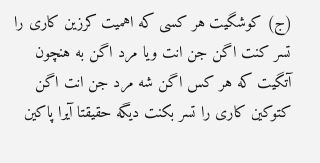(ج) کوشگیت هر کسی که اهمیت کرزین کاری را تسر کنت اگن جن انت ویا مرد اگن به هنچون آتگیت که هر کس اگن شه مرد جن انت اگن کتوکین کاری را تسر بکنت دیگه حقیقتا آیرا پاکین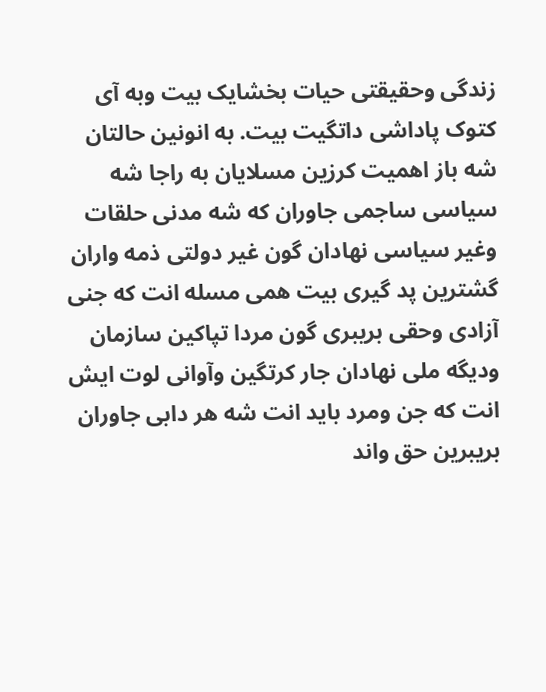زندگی وحقیقتی حیات بخشایک بیت وبه آی کتوک پاداشی داتگیت بیت. به انونین حالتان شه باز اهمیت کرزین مسلایان به راجا شه سیاسی ساجمی جاوران که شه مدنی حلقات وغیر سیاسی نهادان گون غیر دولتی ذمه واران گشترین پد گیری بیت همی مسله انت که جنی آزادی وحقی بریبری گون مردا تپاکین سازمان ودیگه ملی نهادان جار کرتگین وآوانی لوت ایش انت که جن ومرد باید انت شه هر دابی جاوران بریبرین حق واند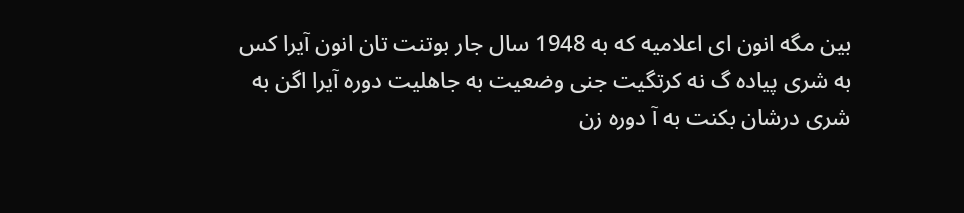بین مگه انون ای اعلامیه که به 1948 سال جار بوتنت تان انون آیرا کس به شری پیاده گ نه کرتگیت جنی وضعیت به جاهلیت دوره آیرا اگن به شری درشان بکنت به آ دوره زن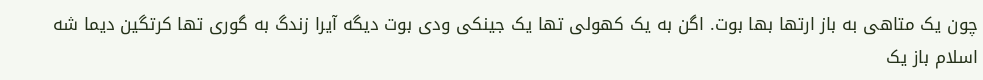چون یک متاهی به باز ارتها بها بوت. اگن به یک کهولی تها یک جینکی ودی بوت دیگه آیرا زندگ به گوری تها کرتگین دیما شه اسلام باز یک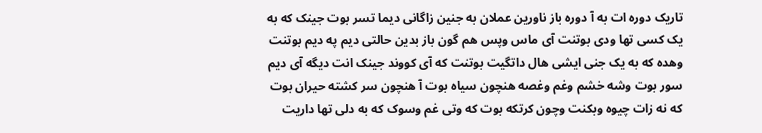تاریک دوره ات به آ دوره باز ناورین عملان به جنین زاگانی دیما تسر بوت جینک که به یک کسی تها ودی بوتنت آی ماس وپس هم گون باز بدین حالتی دیم په دیم بوتنت وهده که به یک جنی ایشی هال داتگیت بوتنت که آی کووند جینک انت دیگه آی دیم سور بوت وشه خشم وغم وغصه هنچون سیاه بوت آ هنچون سر کشته حیران بوت که نه زات چیوه وبکنت وچون کرتکه بوت که وتی غم وسوک که به دلی تها داریت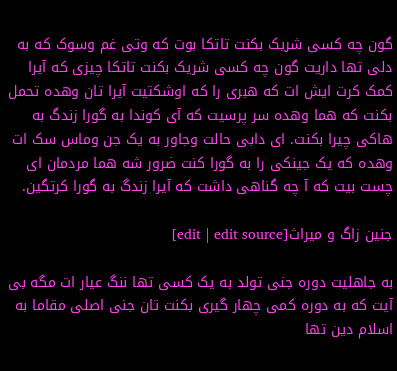گون چه کسی شریک بکنت تاتکا بوت که وتی غم وسوک که به دلی تها داریت گون چه کسی شریک بکنت تاتکا چیزی که آیرا کمک کرت ایش ات که هبری را که اوشکتیت آیرا تان وهده تحمل بکنت که هما وهده سر پرسیت که آی کوندا به گورا زندگ به هاکی چیرا بکنت. ای دابی حالت وجاور به یک جن وماس سک ات وهده که یک جینکی را به گورا کنت ضرور شه هما مردمان ای چست بیت که آ چه گناهی داشت که آیرا زندگ به گورا کرتگین.

جنین زاگ و میراث[edit | edit source]

به جاهلیت دوره جنی تولد به یک کسی تها ننگ عیار ات مگه بی آیت که به دوره کمی چهار گیری بکنت تان جنی اصلی مقاما به اسلام دین تها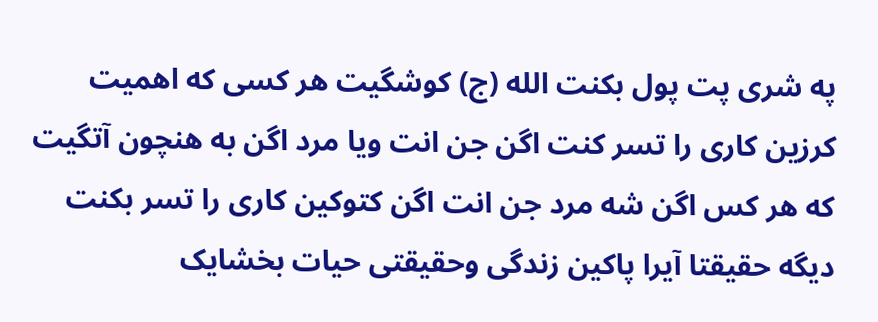په شری پت پول بکنت الله (ج) کوشگیت هر کسی که اهمیت کرزین کاری را تسر کنت اگن جن انت ویا مرد اگن به هنچون آتگیت که هر کس اگن شه مرد جن انت اگن کتوکین کاری را تسر بکنت دیگه حقیقتا آیرا پاکین زندگی وحقیقتی حیات بخشایک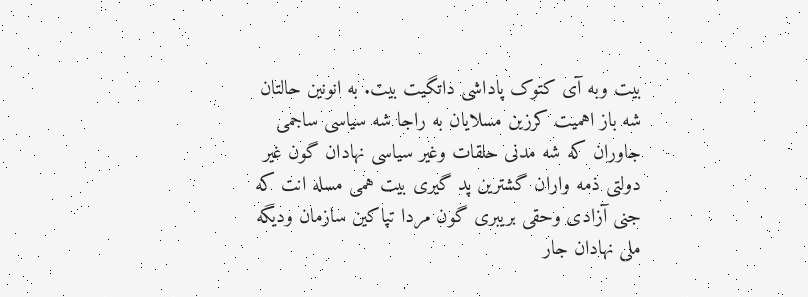بیت وبه آی کتوک پاداشی داتگیت بیت. به انونین حالتان شه باز اهمیت کرزین مسلایان به راجا شه سیاسی ساجمی جاوران که شه مدنی حلقات وغیر سیاسی نهادان گون غیر دولتی ذمه واران گشترین پد گیری بیت همی مسله انت که جنی آزادی وحقی بریبری گون مردا تپاکین سازمان ودیگه ملی نهادان جار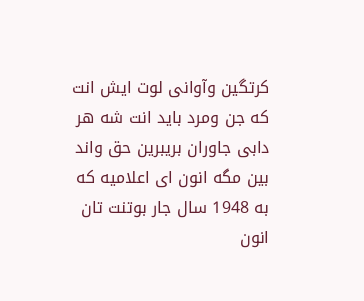کرتگین وآوانی لوت ایش انت که جن ومرد باید انت شه هر دابی جاوران بریبرین حق واند بین مگه انون ای اعلامیه که به 1948 سال جار بوتنت تان انون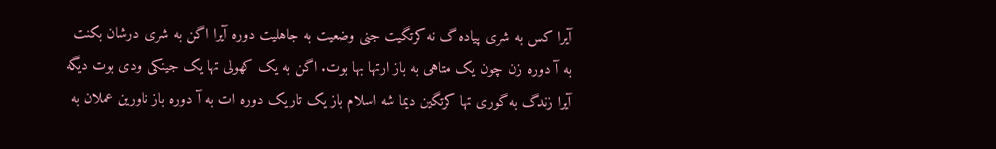آیرا کس به شری پیاده گ نه کرتگیت جنی وضعیت به جاهلیت دوره آیرا اگن به شری درشان بکنت به آ دوره زن چون یک متاهی به باز ارتها بها بوت. اگن به یک کهولی تها یک جینکی ودی بوت دیگه آیرا زندگ به گوری تها کرتگین دیما شه اسلام باز یک تاریک دوره ات به آ دوره باز ناورین عملان به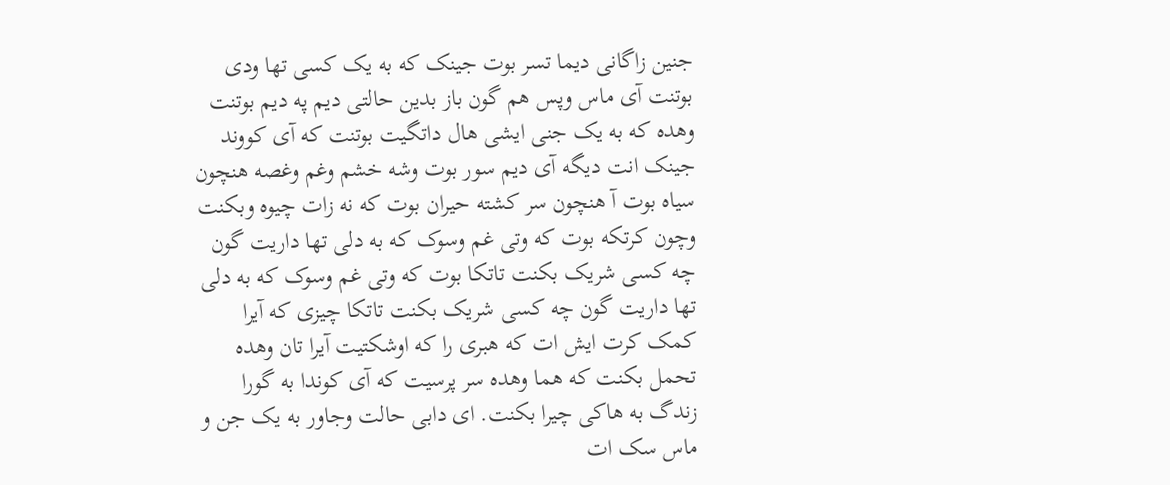جنین زاگانی دیما تسر بوت جینک که به یک کسی تها ودی بوتنت آی ماس وپس هم گون باز بدین حالتی دیم په دیم بوتنت وهده که به یک جنی ایشی هال داتگیت بوتنت که آی کووند جینک انت دیگه آی دیم سور بوت وشه خشم وغم وغصه هنچون سیاه بوت آ هنچون سر کشته حیران بوت که نه زات چیوه وبکنت وچون کرتکه بوت که وتی غم وسوک که به دلی تها داریت گون چه کسی شریک بکنت تاتکا بوت که وتی غم وسوک که به دلی تها داریت گون چه کسی شریک بکنت تاتکا چیزی که آیرا کمک کرت ایش ات که هبری را که اوشکتیت آیرا تان وهده تحمل بکنت که هما وهده سر پرسیت که آی کوندا به گورا زندگ به هاکی چیرا بکنت. ای دابی حالت وجاور به یک جن و ماس سک ات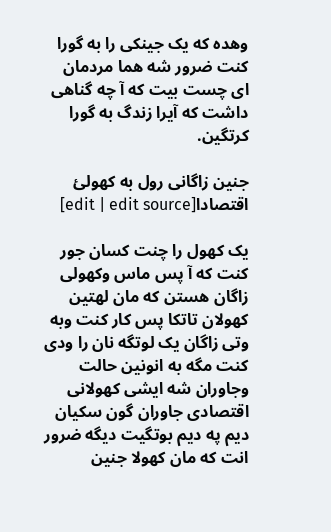وهده که یک جینکی را به گورا کنت ضرور شه هما مردمان ای چست بیت که آ چه گناهی داشت که آیرا زندگ به گورا کرتگین.

جنین زاگانی رول به کهولئ اقتصادا[edit | edit source]

یک کهول را چنت کسان جور کنت که آ پس ماس وکهولی زاگان هستن که مان لهتین کهولان تاتکا پس کار کنت وبه وتی زاگان یک لوتگه نان را ودی کنت مگه به انونین حالت وجاوران شه ایشی کهولانی اقتصادی جاوران گون سکیان دیم په دیم بوتگیت دیگه ضرور انت که مان کهولا جنین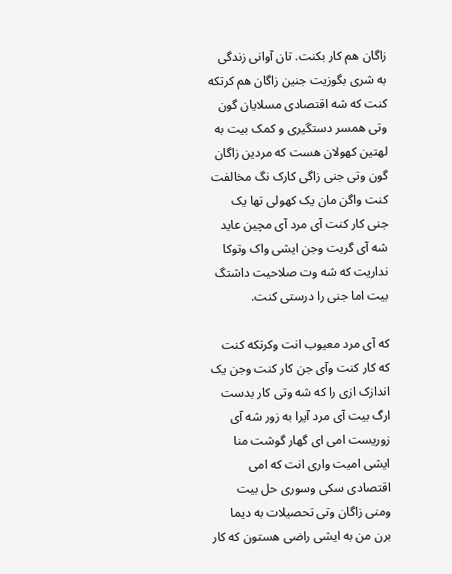زاگان هم کار بکنت. تان آوانی زندگی به شری بگوزیت جنین زاگان هم کرتکه کنت که شه اقتصادی مسلایان گون وتی همسر دستگیری و کمک بیت به لهتین کهولان هست که مردین زاگان گون وتی جنی زاگی کارک نگ مخالفت کنت واگن مان یک کهولی تها یک جنی کار کنت آی مرد آی مچین عاید شه آی گریت وجن ایشی واک وتوکا نداریت که شه وت صلاحیت داشتگ بیت اما جنی را درستی کنت.

که آی مرد معیوب انت وکرتکه کنت که کار کنت وآی جن کار کنت وجن یک اندازک ازی را که شه وتی کار بدست ارگ بیت آی مرد آیرا به زور شه آی زوریست امی ای گهار گوشت منا ایشی امیت واری انت که امی اقتصادی سکی وسوری حل بیت ومنی زاگان وتی تحصیلات به دیما برن من به ایشی راضی هستون که کار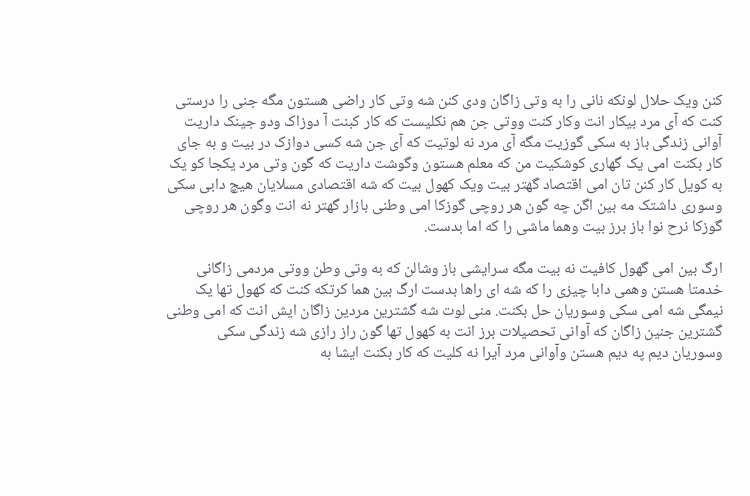کنن ویک حلال لونکه نانی را به وتی زاگان ودی کنن شه وتی کار راضی هستون مگه جنی را درستی کنت که آی مرد بیکار انت وکار کنت ووتی جن هم نکلیست که کار کبنت آ دوزاک ودو جینک داریت آوانی زندگی باز به سکی گوزیت مگه آی مرد نه لوتیت که آی جن شه کسی دوازک در بیت و به جای کار بکنت امی یک گهاری کوشکیت من که معلم هستون وگوشت داریت که گون وتی مرد یکجا کو یک به کویل کار کنن تان امی اقتصاد گهتر بیت ویک کهول بیت که شه اقتصادی مسلایان هیچ دابی سکی وسوری داشتک مه بین اگن چه گون هر روچی گوزکا امی وطنی بازار گهتر نه انت وگون هر روچی گوزکا نرح نوا باز برز بیت وهما ماشی را که اما بدست.

ارگ بین امی گهول کافیت نه بیت مگه سرایشی باز وشالن که به وتی وطن ووتی مردمی زاگانی خدمتا هستن وهمی دابا چیزی را که شه ای راها بدست ارگ بین هما کرتکه کنت که کهول تها یک نیمگی شه امی سکی وسوریان حل بکنت. منی لوت شه گشترین مردین زاگان ایش انت که امی وطنی گشترین جنین زاگان که آوانی تحصیلات برز انت به کهول تها گون راز رازی شه زندگی سکی وسوریان دیم په دیم هستن وآوانی مرد آیرا نه کلیت که کار بکنت ایشا به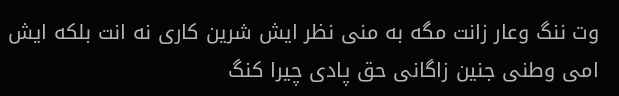وت ننگ وعار زانت مگه به منی نظر ایش شرین کاری نه انت بلکه ایش امی وطنی جنین زاگانی حق پادی چیرا کنگ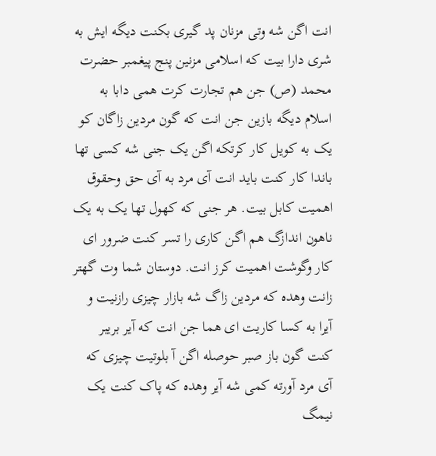انت اگن شه وتی مزنان پد گیری بکنت دیگه ایش به شری دارا بیت که اسلامی مزنین پنج پیغمبر حضرت محمد (ص) جن هم تجارت کرت همی دابا به اسلام دیگه بازین جن انت که گون مردین زاگان کو یک به کویل کار کرتکه اگن یک جنی شه کسی تها باندا کار کنت باید انت آی مرد به آی حق وحقوق اهمیت کابل بیت. هر جنی که کهول تها یک به یک ناهون اندازگ هم اگن کاری را تسر کنت ضرور ای کار وگوشت اهمیت کرز انت. دوستان شما وت گهتر زانت وهده که مردین زاگ شه بازار چیزی رازنیت و آیرا به کسا کاریت ای هما جن انت که آیر بریبر کنت گون باز صبر حوصله اگن آ بلوتیت چیزی که آی مرد آورته کمی شه آیر وهده که پاک کنت یک نیمگ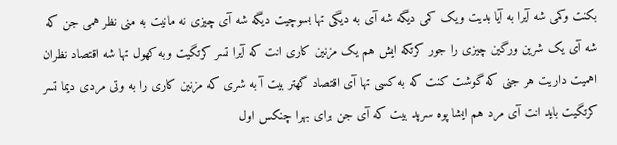بکنت وکمی شه آیرا به آیا بدیت ویک کمی دیگه شه آی به دیگی تها بسوچیت دیگه شه آی چیزی نه مانیت به منی نظر همی جن که شه آی یک شرین ورگین چیزی را جور کرتکه ایش هم یک مزنین کاری انت که آیرا تسر کرتگیت وبه کهول تها شه اقتصاد نظران اهمیت داریت هر جنی که گوشت کنت که به کسی تها آی اقتصاد گهتر بیت آ به شری که مزنین کاری را به وتی مردی دیما تسر کرتگیت باید انت آی مرد هم ایشا پوه سرپد بیت که آی جن برای بهرا چنکس اول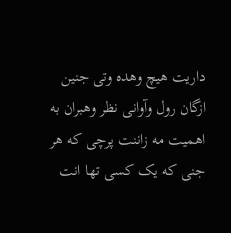داریت هیچ وهده وتی جنین ازگان رول وآوانی نظر وهبران به اهمیت مه زاننت پرچی که هر جنی که یک کسی تها انت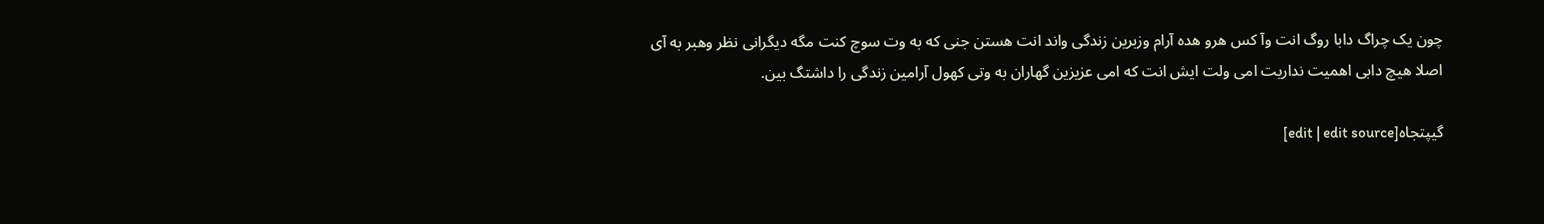چون یک چراگ دابا روگ انت وآ کس هرو هده آرام وزبرین زندگی واند انت هستن جنی که به وت سوچ کنت مگه دیگرانی نظر وهبر به آی اصلا هیچ دابی اهمیت نداریت امی ولت ایش انت که امی عزیزین گهاران به وتی کهول آرامین زندگی را داشتگ بین.

گیپتجاه[edit | edit source]